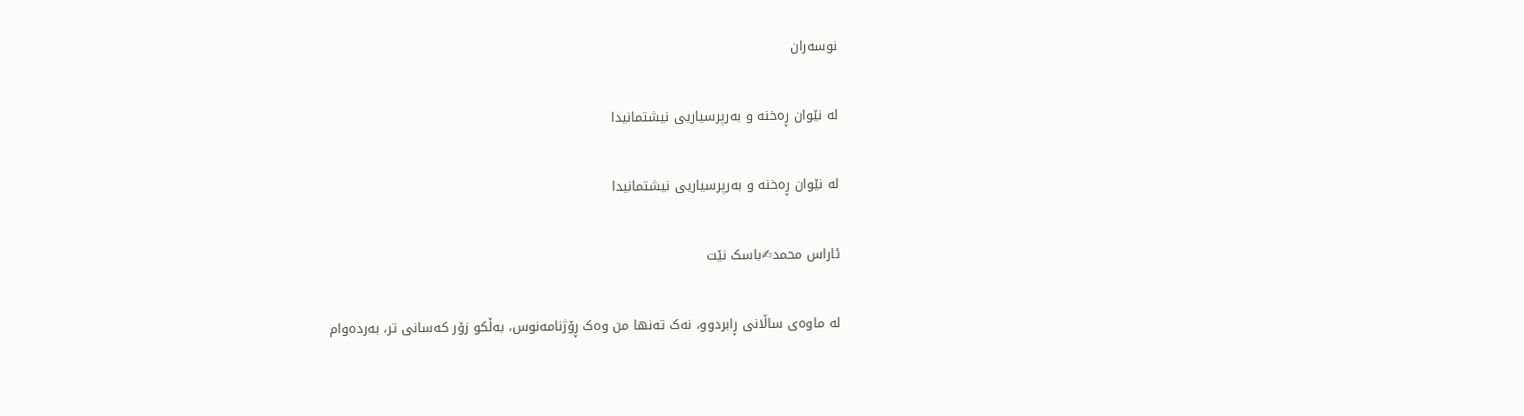نوسەران

لە نێوان ڕەخنە و بەرپرسیاریی نیشتمانیدا

لە نێوان ڕەخنە و بەرپرسیاریی نیشتمانیدا

ئاراس محمد✍باسک نێت

لە ماوەی ساڵانی ڕابردوو، نەک تەنها من وەک ڕۆژنامەنوس، بەڵکو زۆر کەسانی تر، بەردەوام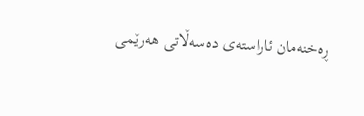ڕەخنەمان ئاراستەی دەسەڵاتی هەرێمی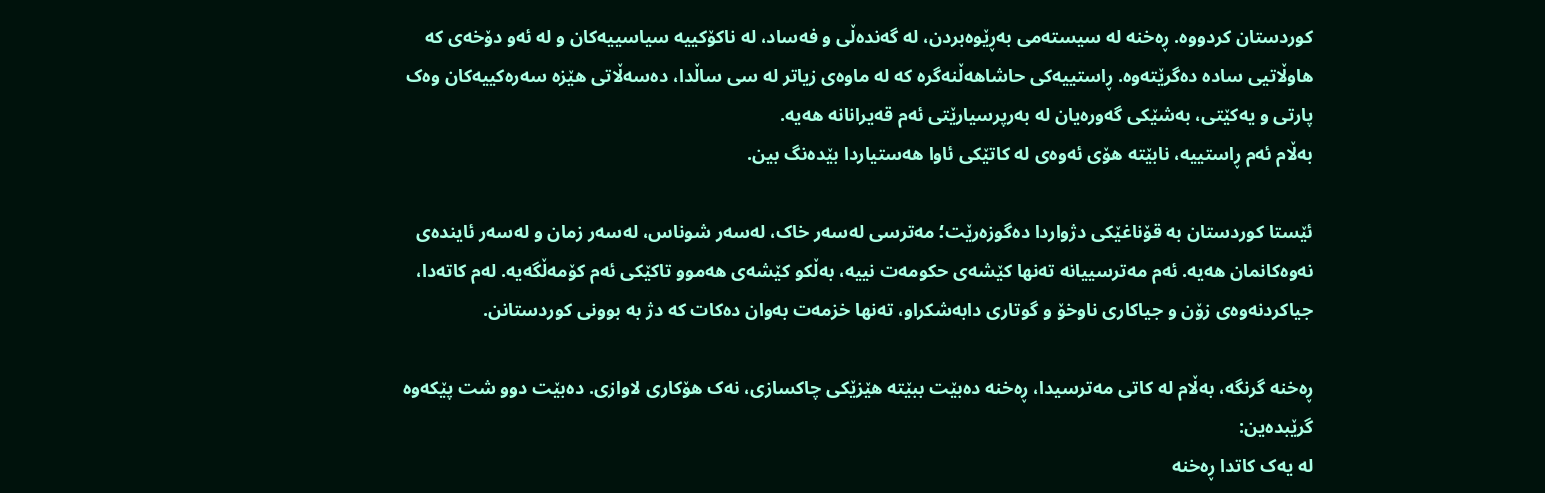کوردستان کردووە. ڕەخنە لە سیستەمی بەڕێوەبردن، لە گەندەڵی و فەساد، لە ناکۆکییە سیاسییەکان و لە ئەو دۆخەی کە هاوڵاتیی سادە دەگرێتەوە. ڕاستییەکی حاشاهەڵنەگرە کە لە ماوەی زیاتر لە سی ساڵدا، دەسەڵاتی هێزە سەرەکییەکان وەک پارتی و یەکێتی، بەشێکی گەورەیان لە بەرپرسیارێتی ئەم قەیرانانە هەیە.
بەڵام ئەم ڕاستییە، نابێتە هۆی ئەوەی لە کاتێکی ئاوا هەستیاردا بێدەنگ بین.

ئێستا کوردستان بە قۆناغێکی دژواردا دەگوزەرێت؛ مەترسی لەسەر خاک، لەسەر شوناس، لەسەر زمان و لەسەر ئایندەی نەوەکانمان هەیە. ئەم مەترسییانە تەنها کێشەی حکومەت نییە، بەڵکو کێشەی هەموو تاکێکی ئەم کۆمەڵگەیە. لەم کاتەدا، جیاکردنەوەی زۆن و جیاکاری ناوخۆ و گوتاری دابەشکراو، تەنها خزمەت بەوان دەکات کە دژ بە بوونی کوردستانن.

ڕەخنە گرنگە، بەڵام لە کاتی مەترسیدا، ڕەخنە دەبێت ببێتە هێزێکی چاکسازی، نەک هۆکاری لاوازی. دەبێت دوو شت پێکەوە گرێبدەین:
لە یەک کاتدا ڕەخنە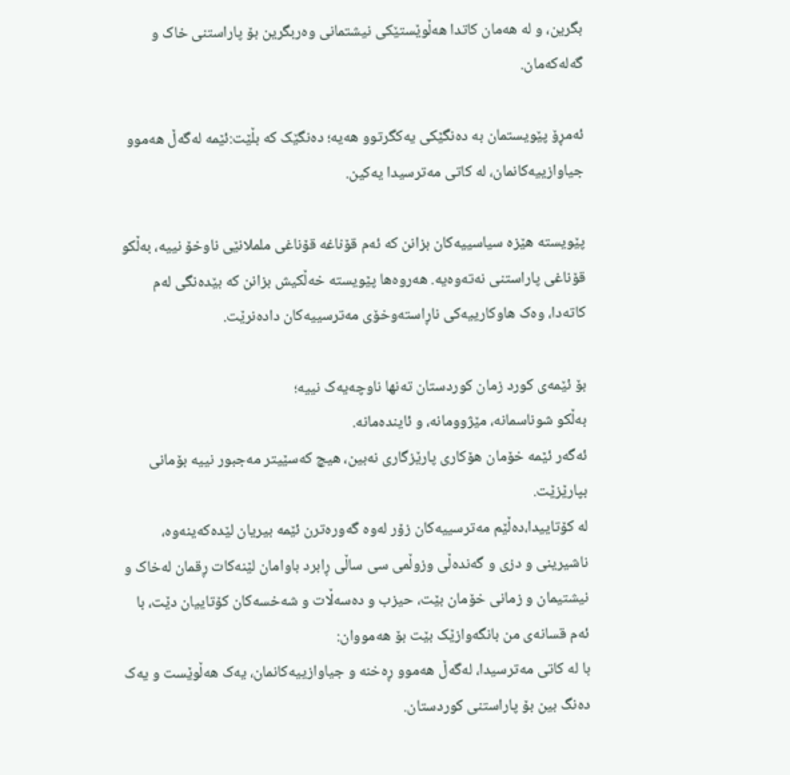بگرین، و لە هەمان کاتدا هەڵوێستێکی نیشتمانی وەربگرین بۆ پاراستنی خاک و گەلەکەمان.

ئەمڕۆ پێویستمان بە دەنگێکی یەکگرتوو هەیە؛ دەنگێک کە بڵێت:ئێمە لەگەڵ هەموو جیاوازییەکانمان، لە کاتی مەترسیدا یەکین.

پێویستە هێزە سیاسییەکان بزانن کە ئەم قۆناغە قۆناغی ململانێی ناوخۆ نییە، بەڵکو قۆناغی پاراستنی نەتەوەیە. هەروەها پێویستە خەڵکیش بزانن کە بێدەنگی لەم کاتەدا، وەک هاوکارییەکی ناڕاستەوخۆی مەترسییەکان دادەنرێت.

بۆ ئێمەی کورد زمان کوردستان تەنها ناوچەیەک نییە؛
بەڵکو شوناسمانە، مێژوومانە، و ئایندەمانە.
ئەگەر ئێمە خۆمان هۆکاری پارێزگاری نەبین، هیچ کەسێیتر مەجبور نییە بۆمانی بپارێزێت.
لە کۆتاییدا،دەڵێم مەترسییەکان زۆر لەوە گەورەترن ئێمە بیریان لێدەکەینەوە، ناشیرینی و دزی و گەندەڵی وزوڵمی سی ساڵی ڕابرد باوامان لێنەکات ڕقمان لەخاک و نیشتیمان و زمانی خۆمان بێت، حیزب و دەسەڵات و شەخسەکان کۆتاییان دێت، با ئەم قسانەی من بانگەوازێک بێت بۆ هەمووان:
با لە کاتی مەترسیدا، لەگەڵ هەموو ڕەخنە و جیاوازییەکانمان، یەک هەڵوێست و یەک دەنگ بین بۆ پاراستنی کوردستان.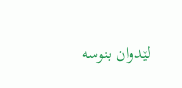لێدوان بنوسە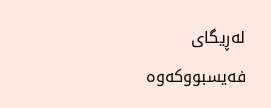لەڕیگای فەیسبووکەوە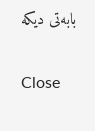بابەتی دیكە

Close